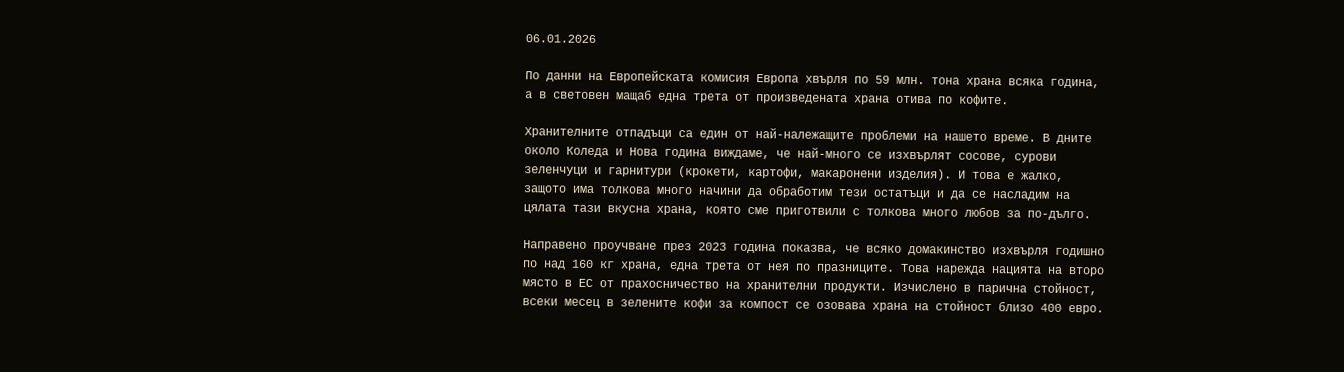06.01.2026

По данни на Европейската комисия Европа хвърля по 59 млн. тона храна всяка година, а в световен мащаб една трета от произведената храна отива по кофите.

Хранителните отпадъци са един от най-належащите проблеми на нашето време. В дните около Коледа и Нова година виждаме, че най-много се изхвърлят сосове, сурови зеленчуци и гарнитури (крокети, картофи, макаронени изделия). И това е жалко, защото има толкова много начини да обработим тези остатъци и да се насладим на цялата тази вкусна храна, която сме приготвили с толкова много любов за по-дълго.

Направено проучване през 2023 година показва, че всяко домакинство изхвърля годишно по над 160 кг храна, една трета от нея по празниците. Това нарежда нацията на второ място в ЕС от прахосничество на хранителни продукти. Изчислено в парична стойност, всеки месец в зелените кофи за компост се озовава храна на стойност близо 400 евро.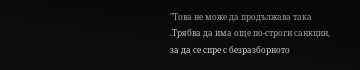"Това не може да продължава така .Трябва да има още по-строги санкции, за да се спре с безразборното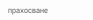прахосване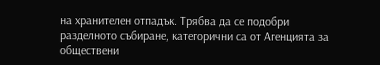на хранителен отпадък. Трябва да се подобри разделното събиране, категорични са от Агенцията за обществени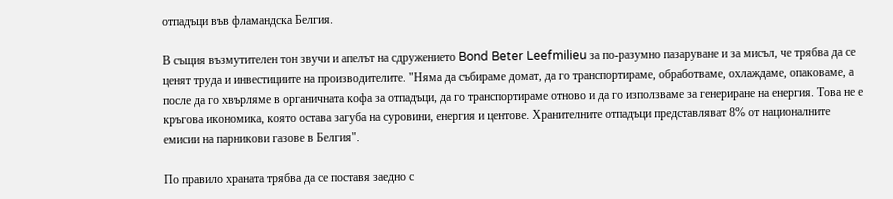отпадъци във фламандска Белгия.

В същия възмутителен тон звучи и апелът на сдружението Bond Beter Leefmilieu за по-разумно пазаруване и за мисъл, че трябва да се ценят труда и инвестициите на производителите. "Няма да събираме домат, да го транспортираме, обработваме, охлаждаме, опаковаме, а после да го хвърляме в органичната кофа за отпадъци, да го транспортираме отново и да го използваме за генериране на енергия. Това не е кръгова икономика, която остава загуба на суровини, енергия и центове. Хранителните отпадъци представляват 8% от националните емисии на парникови газове в Белгия".

По правило храната трябва да се поставя заедно с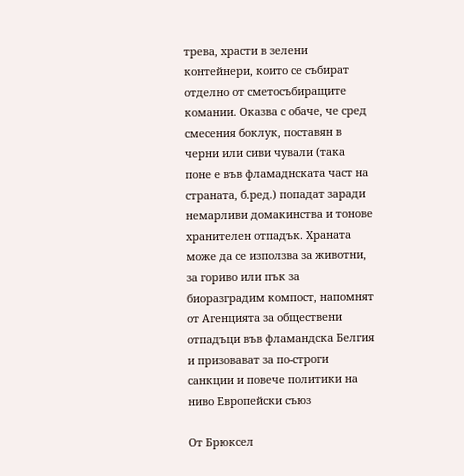трева, храсти в зелени контейнери, които се събират отделно от сметосъбиращите комании. Оказва с обаче, че сред смесения боклук, поставян в черни или сиви чували (така поне е във фламаднската част на страната, б.ред.) попадат заради немарливи домакинства и тонове хранителен отпадък. Храната може да се използва за животни, за гориво или пък за биоразградим компост, напомнят от Агенцията за обществени отпадъци във фламандска Белгия и призовават за по-строги санкции и повече политики на ниво Европейски съюз

От Брюксел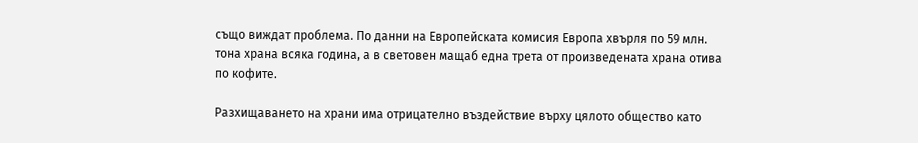също виждат проблема. По данни на Европейската комисия Европа хвърля по 59 млн. тона храна всяка година, а в световен мащаб една трета от произведената храна отива по кофите.

Разхищаването на храни има отрицателно въздействие върху цялото общество като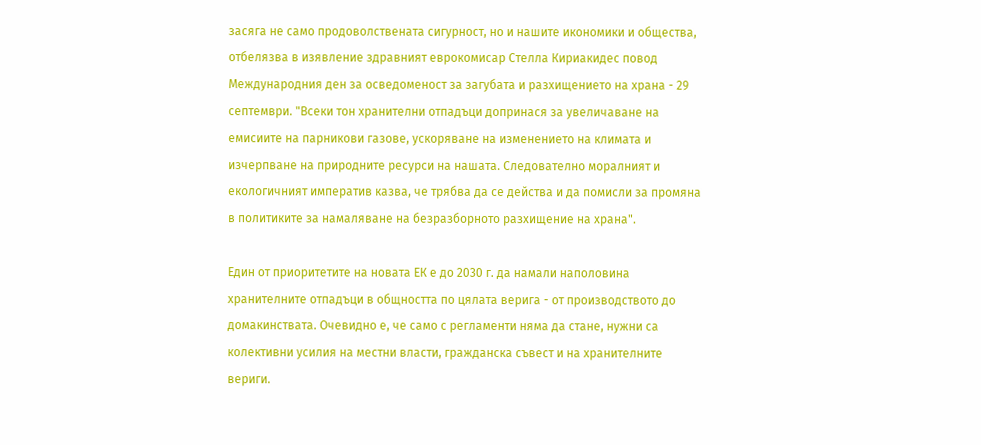засяга не само продоволствената сигурност, но и нашите икономики и общества, отбелязва в изявление здравният еврокомисар Стелла Кириакидес повод Международния ден за осведоменост за загубата и разхищението на храна - 29 септември. "Всеки тон хранителни отпадъци допринася за увеличаване на емисиите на парникови газове, ускоряване на изменението на климата и изчерпване на природните ресурси на нашата. Следователно моралният и екологичният императив казва, че трябва да се действа и да помисли за промяна в политиките за намаляване на безразборното разхищение на храна".

Един от приоритетите на новата ЕК е до 2030 г. да намали наполовина хранителните отпадъци в общността по цялата верига - от производството до домакинствата. Очевидно е, че само с регламенти няма да стане, нужни са колективни усилия на местни власти, гражданска съвест и на хранителните вериги.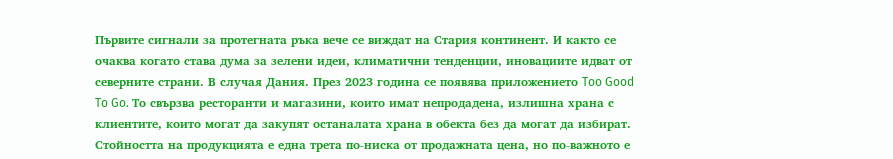Първите сигнали за протегната ръка вече се виждат на Стария континент. И както се очаква когато става дума за зелени идеи, климатични тенденции, иновациите идват от северните страни. В случая Дания. През 2023 година се появява приложението Too Good To Go. То свързва ресторанти и магазини, които имат непродадена, излишна храна с клиентите, които могат да закупят останалата храна в обекта без да могат да избират. Стойността на продукцията е една трета по-ниска от продажната цена, но по-важното е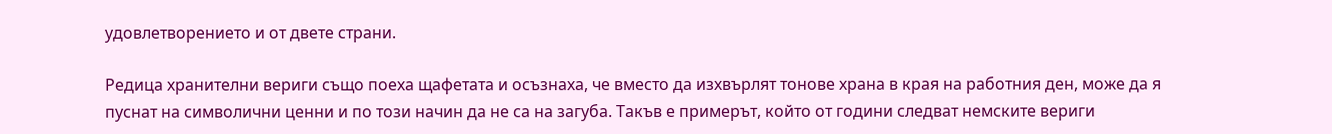удовлетворението и от двете страни.

Редица хранителни вериги също поеха щафетата и осъзнаха, че вместо да изхвърлят тонове храна в края на работния ден, може да я пуснат на символични ценни и по този начин да не са на загуба. Такъв е примерът, който от години следват немските вериги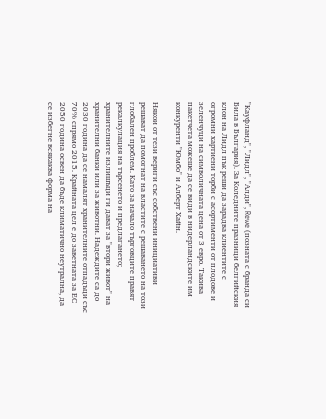"Кауфланд", "Лидл", "Алди", Rewe (позната с бранда си Била в България). За Коледните празници белгийския клон на Лидл пък реши да зарадва клиентите с огромни хартиени торби с асортименти от плодове и зеленчуци на символичната цена от 3 евро. Такива пакетчета можеше да се види в нидерландските им конкуренти "Юмбо" и Алберт Хайн.

Някои от тези вериги със собствени инициативи решават да помогнат на властите с решаването на този глобален проблем. Като за начало търговците правят рекалкулация на търсенето и предлагането; хранителните излишъци ги дават за "втори живот" на хранителни банки или за животни. Надеждите са до 2030 година да се намалят хранителните отпадъци със 70% спрямо 2015. Крайната цел е до заветната за ЕС 2050 година освен да бъде климатично неутрална, да се избегне всякаква форма на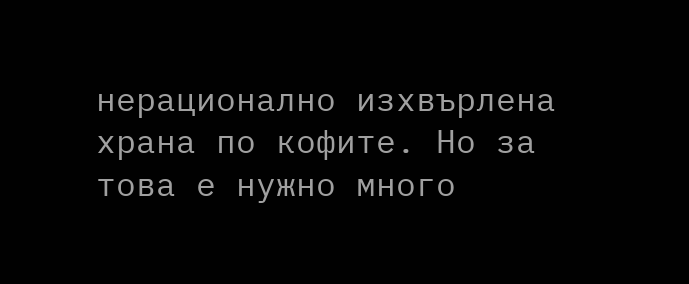нерационално изхвърлена храна по кофите. Но за това е нужно много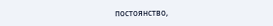постоянство,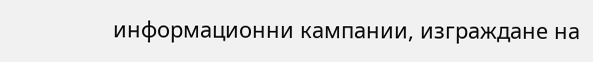информационни кампании, изграждане на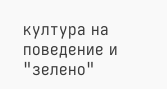култура на поведение и "зелено"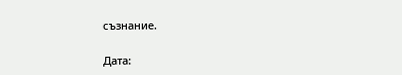съзнание.

Дата: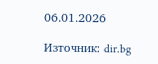06.01.2026

Източник: dir.bg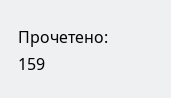Прочетено: 159